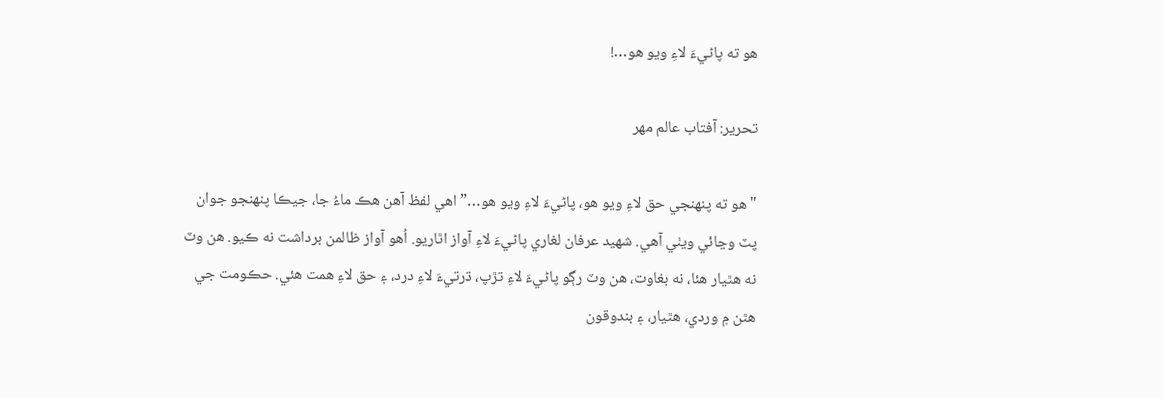هو ته پاڻيءَ لاءِ ويو هو…!

تحرير: آفتاب عالم مهر

"هو ته پنهنجي حق لاءِ ويو هو، پاڻيءَ لاءِ ويو هو…” اهي لفظ آهن هڪ ماءُ جا، جيڪا پنهنجو جوان پٽ وڃائي ويٺي آهي. شهيد عرفان لغاري پاڻيءَ لاءِ آواز اٿاريو. اُهو آواز ظالمن برداشت نه ڪيو. هن وٽ نه هٿيار هئا، نه بغاوت، هن وٽ رڳو پاڻيءَ لاءِ تڙپ، ڌرتيءَ لاءِ درد، ۽ حق لاءِ همت هئي. حڪومت جي هٿن ۾ وردي، هٿيار، ۽ بندوقون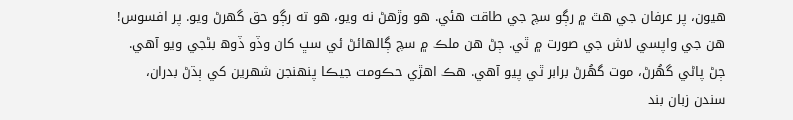هيون، پر عرفان جي هٿ ۾ رڳو سچ جي طاقت هئي. هو وڙھڻ نه ويو، هو ته رڳو حق گهرڻ ويو. پر افسوس! هن جي واپسي لاش جي صورت ۾ ٿي. ڄڻ هن ملڪ ۾ سچ ڳالهائڻ ئي سڀ کان وڏو ڏوھ بڻجي ويو آهي. ڄڻ پاڻي گهُرڻ، موت گهُرڻ برابر ٿي پيو آهي. هڪ اهڙي حڪومت جيڪا پنهنجن شهرين کي ٻڌڻ بدران، سندن زبان بند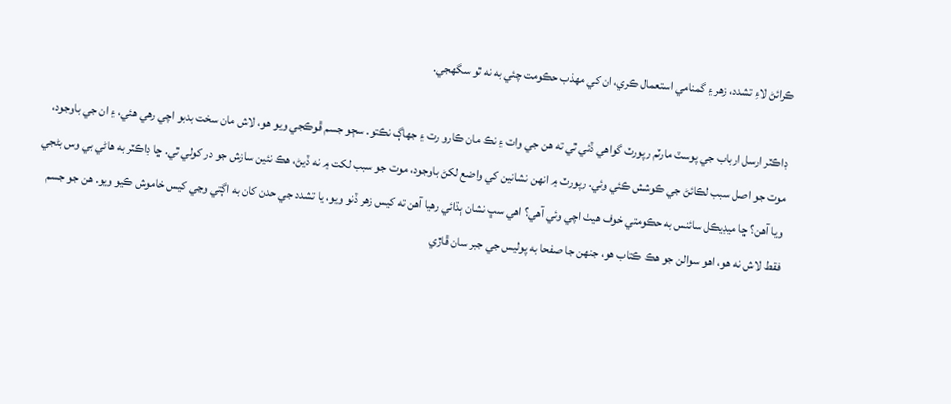ڪرائڻ لاءِ تشدد، زهر ۽ گمنامي استعمال ڪري، ان کي مهذب حڪومت چئي به نه ٿو سگهجي.

ڊاڪٽر ارسل ارباب جي پوسٽ مارٽم رپورٽ گواهي ڏئي ٿي ته هن جي وات ۽ نڪ مان ڪارو رت ۽ جھاڳ نڪتو. سڄو جسم ڦوڪجي ويو هو، لاش مان سخت بدبو اچي رهي هئي، ۽ ان جي باوجود، موت جو اصل سبب لڪائڻ جي ڪوشش ڪئي وئي. رپورٽ ۾ انهن نشانين کي واضع لکڻ باوجود، موت جو سبب لکت ۾ نه ڏيڻ، هڪ نئين سازش جو در کولي ٿي. ڇا ڊاڪٽر به هاڻي بي وس بڻجي ويا آهن؟ ڇا ميڊيڪل سائنس به حڪومتي خوف هيٺ اچي وئي آهي؟ اهي سڀ نشان ٻڌائي رهيا آهن ته کيس زهر ڏنو ويو، يا تشدد جي حدن کان به اڳتي وڃي کيس خاموش ڪيو ويو. هن جو جسم فقط لاش نه هو، اهو سوالن جو هڪ ڪتاب هو، جنهن جا صفحا به پوليس جي جبر سان ڦاڙي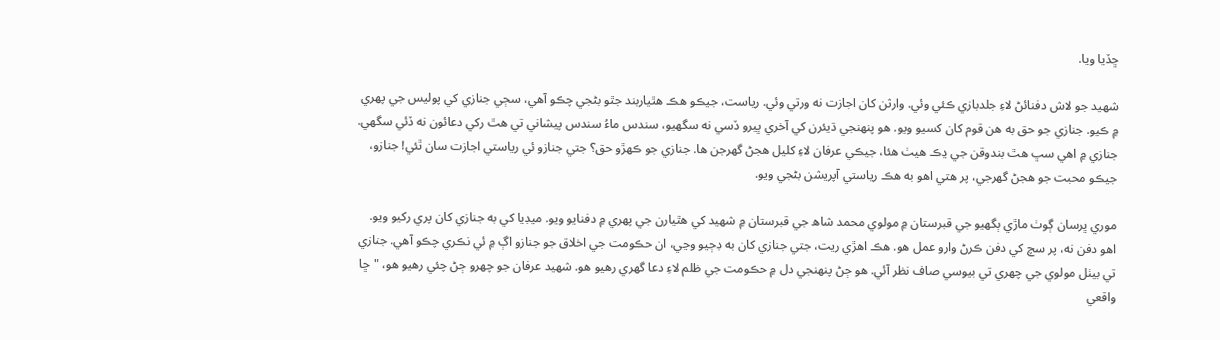ڇڏيا ويا.

شهيد جو لاش دفنائڻ لاءِ جلدبازي ڪئي وئي. وارثن کان اجازت نه ورتي وئي. رياست، جيڪو هڪ هٿياربند جٿو بڻجي چڪو آهي، سڄي جنازي کي پوليس جي پهري ۾ ڪيو. جنازي جو حق به هن قوم کان کسيو ويو. هو پنهنجي ڌيئرن کي آخري ڀيرو ڏسي نه سگهيو، سندس ماءُ سندس پيشاني تي هٿ رکي دعائون نه ڏئي سگهي. جنازي ۾ اهي سڀ هٿ بندوقن جي ڍڪ هيٺ هئا، جيڪي عرفان لاءِ کليل هجڻ گهرجن ها. جنازي جو ڪهڙو حق؟ جتي جنازو ئي رياستي اجازت سان ٿئي! جنازو، جيڪو محبت جو هجڻ گهرجي، پر هتي اهو به هڪ رياستي آپريشن بڻجي ويو.

موري ڀرسان ڳوٺ ماڙي ٻگھيو جي قبرستان ۾ مولوي محمد شاھ جي قبرستان ۾ شهيد کي ھٿيارن جي پھري ۾ دفنايو ويو. ميڊيا کي به جنازي کان پري رکيو ويو. اهو دفن نه، پر سچ کي دفن ڪرڻ وارو عمل هو. هڪ اهڙي ريت، جتي جنازي کان به ڊڄيو وڃي، ان حڪومت جي اخلاق جو جنازو اڳ ۾ ئي نڪري چڪو آهي. جنازي تي بيٺل مولوي جي چهري تي بيوسي صاف نظر آئي. هو ڄڻ پنهنجي دل ۾ حڪومت جي ظلم لاءِ دعا گهري رهيو هو. شهيد عرفان جو چهرو ڄڻ چئي رهيو هو، "ڇا واقعي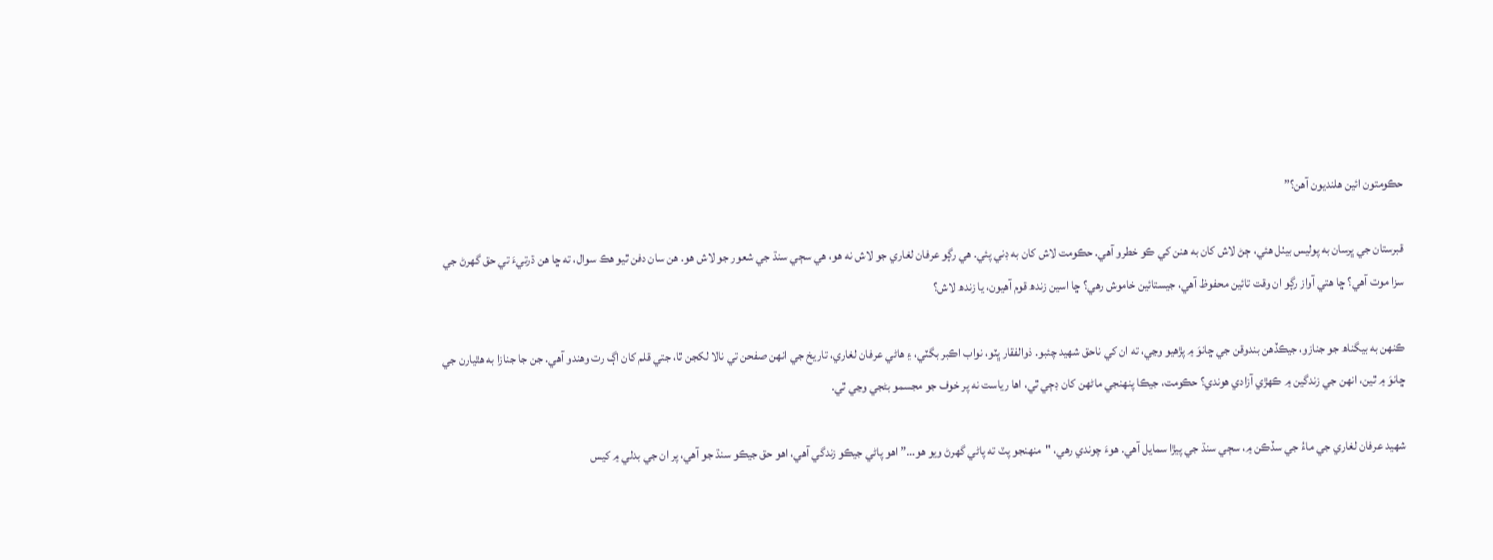حڪومتون ائين هلنديون آهن؟”

قبرستان جي ڀرسان به پوليس بيٺل هئي، ڄڻ لاش کان به ھنن کي ڪو خطرو آهي. حڪومت لاش کان به ڊني پئي. هي رڳو عرفان لغاري جو لاش نه هو، هي سڄي سنڌ جي شعور جو لاش هو. هن سان دفن ٿيو هڪ سوال، ته ڇا هن ڌرتيءَ تي حق گهرڻ جي سزا موت آهي؟ ڇا هتي آواز رڳو ان وقت تائين محفوظ آهي، جيستائين خاموش رهي؟ ڇا اسين زندھ قوم آهيون، يا زندھ لاش؟

ڪنهن به بيگناھ جو جنازو، جيڪڏهن بندوقن جي ڇانوَ ۾ پڙهيو وڃي، ته ان کي ناحق شهيد چئبو. ذوالفقار ڀٽو، نواب اڪبر بگٽي، ۽ هاڻي عرفان لغاري، تاريخ جي انهن صفحن تي نالا لکجن ٿا، جتي قلم کان اڳ رت وهندو آهي. جن جا جنازا به هٿيارن جي ڇانوَ ۾ ٿين، انهن جي زندگين ۾ ڪهڙي آزادي هوندي؟ حڪومت، جيڪا پنهنجي ماڻهن کان ڊڄي ٿي، اها رياست نه پر خوف جو مجسمو بڻجي وڃي ٿي.

شهيد عرفان لغاري جي ماءُ جي سڏڪن ۾، سڄي سنڌ جي پيڙا سمايل آهي. هوءَ چوندي رهي، "منهنجو پٽ ته پاڻي گهرڻ ويو هو…” اهو پاڻي جيڪو زندگي آهي، اهو حق جيڪو سنڌ جو آهي، پر ان جي بدلي ۾ کيس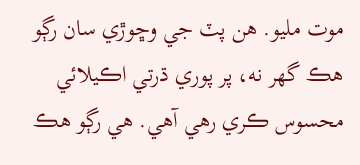موت مليو. هن پٽ جي وڇوڙي سان رڳو هڪ گهر نه، پر پوري ڌرتي اڪيلائي محسوس ڪري رهي آهي. هي رڳو هڪ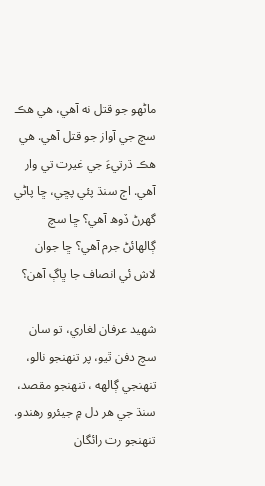ماڻهو جو قتل نه آهي، هي هڪ سچ جي آواز جو قتل آهي. هي هڪ ڌرتيءَ جي غيرت تي وار آهي. اڄ سنڌ پئي پڇي، ڇا پاڻي گهرڻ ڏوھ آهي؟ ڇا سچ ڳالهائڻ جرم آهي؟ ڇا جوان لاش ئي انصاف جا ڀاڳ آهن؟

شهيد عرفان لغاري، تو سان سچ دفن ٿيو، پر تنهنجو نالو، تنهنجي ڳالهه ، تنهنجو مقصد، سنڌ جي هر دل ۾ جيئرو رهندو. تنهنجو رت رائگان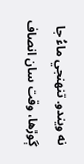نه ويندو. تنهنجي ماءُ جا ڳوڙها، وقت سان انصاف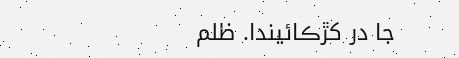جا در کڙڪائيندا. ظلم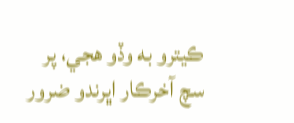ڪيترو به وڏو هجي، پر سچ آخرڪار اڀرندو ضرور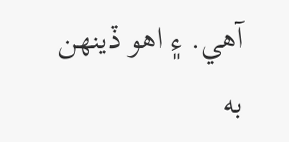آهي. ۽ اهو ڏينهن به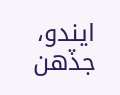ايندو، جڏهن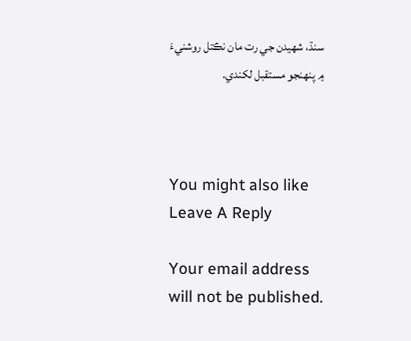سنڌ، شهيدن جي رت مان نڪتل روشنيءَ ۾ پنهنجو مستقبل لکندي.



You might also like
Leave A Reply

Your email address will not be published.